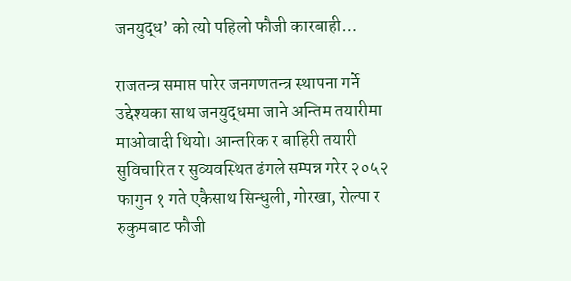जनयुद्ध’ को त्यो पहिलो फौजी कारबाही…

राजतन्त्र समाप्त पारेर जनगणतन्त्र स्थापना गर्ने उद्देश्यका साथ जनयुद्धमा जाने अन्तिम तयारीमा माओवादी थियो। आन्तरिक र बाहिरी तयारी सुविचारित र सुव्यवस्थित ढंगले सम्पन्न गरेर २०५२ फागुन १ गते एकैसाथ सिन्धुली, गोरखा, रोल्पा र रुकुमबाट फौजी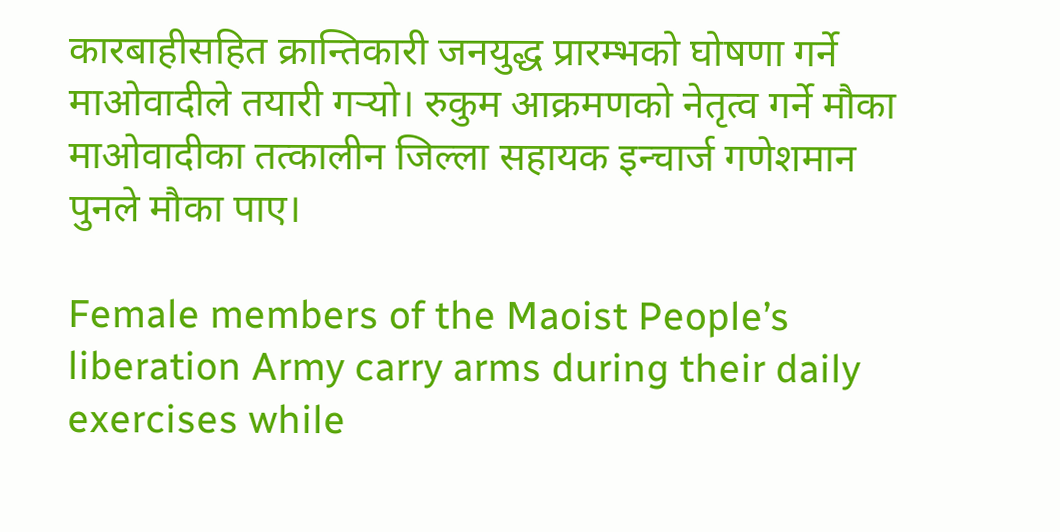कारबाहीसहित क्रान्तिकारी जनयुद्ध प्रारम्भको घोषणा गर्ने माओवादीले तयारी गर्‍यो। रुकुम आक्रमणको नेतृत्व गर्ने मौका माओवादीका तत्कालीन जिल्ला सहायक इन्चार्ज गणेशमान पुनले मौका पाए।

Female members of the Maoist People’s liberation Army carry arms during their daily exercises while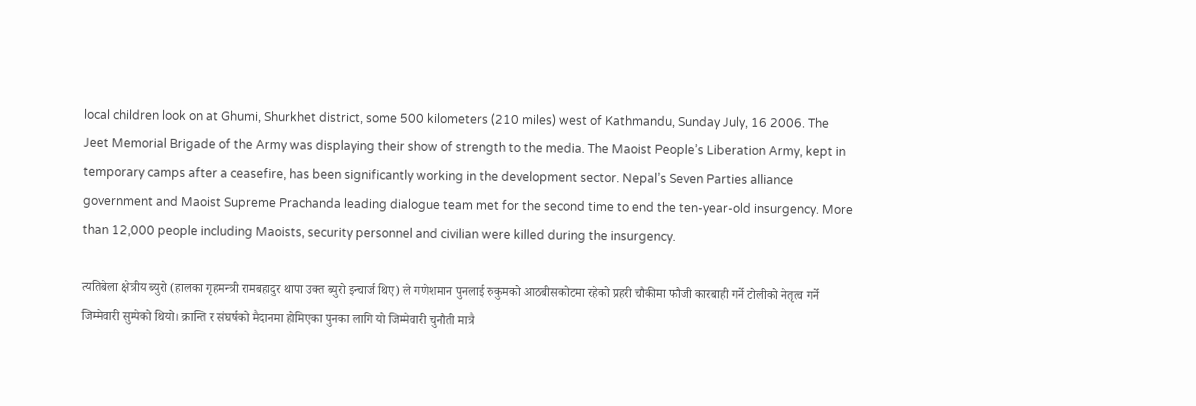local children look on at Ghumi, Shurkhet district, some 500 kilometers (210 miles) west of Kathmandu, Sunday July, 16 2006. The Jeet Memorial Brigade of the Army was displaying their show of strength to the media. The Maoist People’s Liberation Army, kept in temporary camps after a ceasefire, has been significantly working in the development sector. Nepal’s Seven Parties alliance government and Maoist Supreme Prachanda leading dialogue team met for the second time to end the ten-year-old insurgency. More than 12,000 people including Maoists, security personnel and civilian were killed during the insurgency.

त्यतिबेला क्षेत्रीय ब्युरो (हालका गृहमन्त्री रामबहादुर थापा उक्त ब्युरो इन्चार्ज थिए) ले गणेशमान पुनलाई रुकुमको आठबीसकोटमा रहेको प्रहरी चौकीमा फौजी कारबाही गर्ने टोलीको नेतृत्व गर्ने जिम्मेवारी सुम्पेको थियो। क्रान्ति र संघर्षको मैदानमा होमिएका पुनका लागि यो जिम्मेवारी चुनौती मात्रै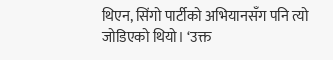थिएन, सिंगो पार्टीको अभियानसँग पनि त्यो जोडिएको थियो। ‘उक्त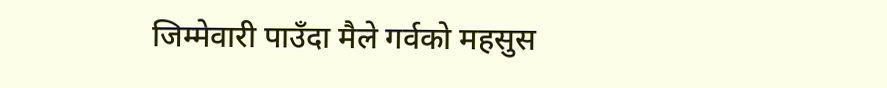जिम्मेवारी पाउँदा मैले गर्वको महसुस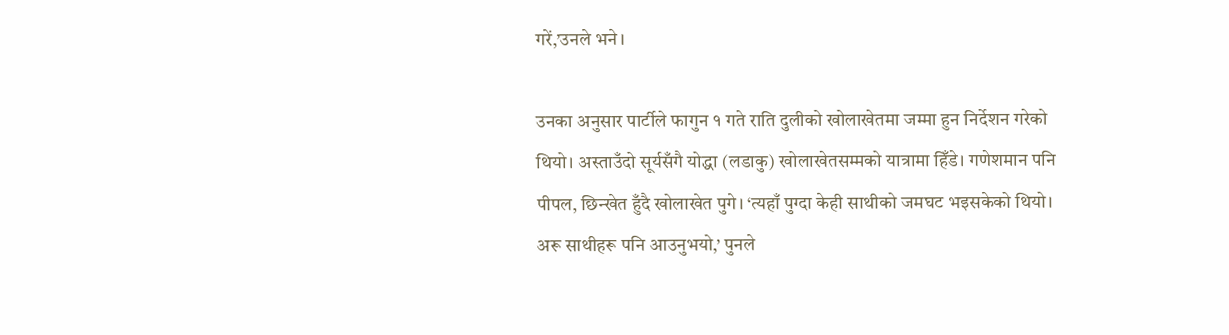गरें,’उनले भने।

उनका अनुसार पार्टीले फागुन १ गते राति दुलीको खोलाखेतमा जम्मा हुन निर्देशन गरेको थियो। अस्ताउँदो सूर्यसँगै योद्धा (लडाकु) खोलाखेतसम्मको यात्रामा हिँडे। गणेशमान पनि पीपल, छिन्खेत हुँदै खोलाखेत पुगे। ‘त्यहाँ पुग्दा केही साथीको जमघट भइसकेको थियो। अरू साथीहरू पनि आउनुभयो,’ पुनले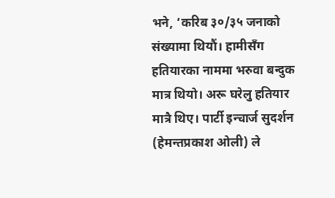भने, ‘करिब ३०/३५ जनाको संख्यामा थियौं। हामीसँग हतियारका नाममा भरुवा बन्दुक मात्र थियो। अरू घरेलु हतियार मात्रै थिए। पार्टी इन्चार्ज सुदर्शन (हेमन्तप्रकाश ओली) ले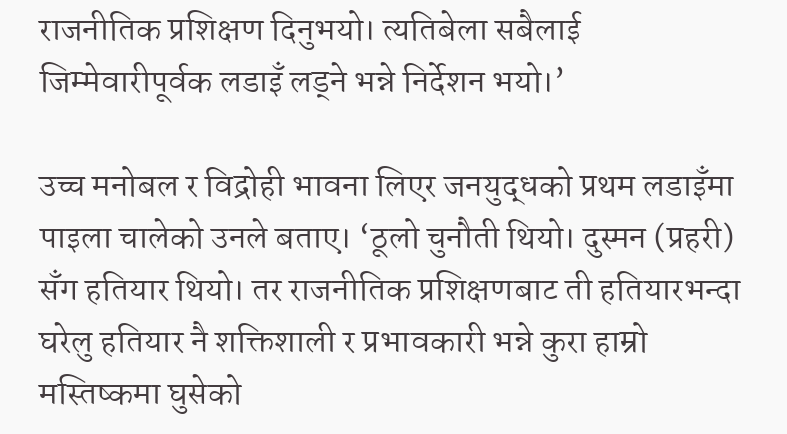राजनीतिक प्रशिक्षण दिनुभयो। त्यतिबेला सबैलाई जिम्मेवारीपूर्वक लडाइँ लड्ने भन्ने निर्देशन भयो।’

उच्च मनोबल र विद्रोही भावना लिएर जनयुद्धको प्रथम लडाइँमा पाइला चालेको उनले बताए। ‘ठूलो चुनौती थियो। दुस्मन (प्रहरी) सँग हतियार थियो। तर राजनीतिक प्रशिक्षणबाट ती हतियारभन्दा घरेलु हतियार नै शक्तिशाली र प्रभावकारी भन्ने कुरा हाम्रो मस्तिष्कमा घुसेको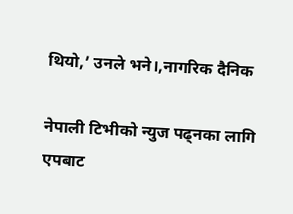थियो,’ उनले भने।,नागरिक दैनिक

नेपाली टिभीको न्युज पढ्नका लागि एपबाट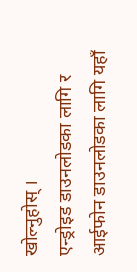खोल्नुहोस् ।
एन्ड्रोइड डाउनलोडका लागि र आईफोन डाउनलोडका लागि यहाँ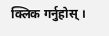क्लिक गर्नुहोस् ।